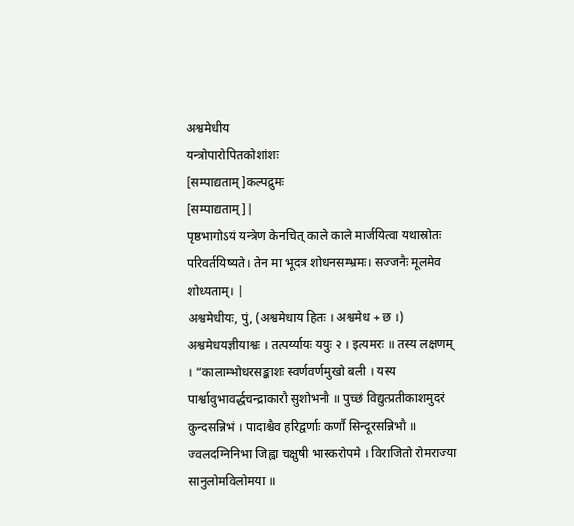अश्वमेधीय
यन्त्रोपारोपितकोशांशः
[सम्पाद्यताम्]कल्पद्रुमः
[सम्पाद्यताम्]|
पृष्ठभागोऽयं यन्त्रेण केनचित् काले काले मार्जयित्वा यथास्रोतः परिवर्तयिष्यते। तेन मा भूदत्र शोधनसम्भ्रमः। सज्जनैः मूलमेव शोध्यताम्। |
अश्वमेधीयः, पुं, (अश्वमेधाय हितः । अश्वमेध + छ ।) अश्वमेधयज्ञीयाश्वः । तत्पर्य्यायः ययुः २ । इत्यमरः ॥ तस्य लक्षणम् । “कालाम्भोधरसङ्काशः स्वर्णवर्णमुखो बली । यस्य पार्श्वावुभावर्द्धचन्द्राकारौ सुशोभनौ ॥ पुच्छं विद्युत्प्रतीकाशमुदरं कुन्दसन्निभं । पादाश्चैव हरिद्वर्णाः कर्णौ सिन्दूरसन्निभौ ॥ ज्वलदग्निनिभा जिह्वा चक्षुषी भास्करोपमे । विराजितो रोमराज्या सानुलोमविलोमया ॥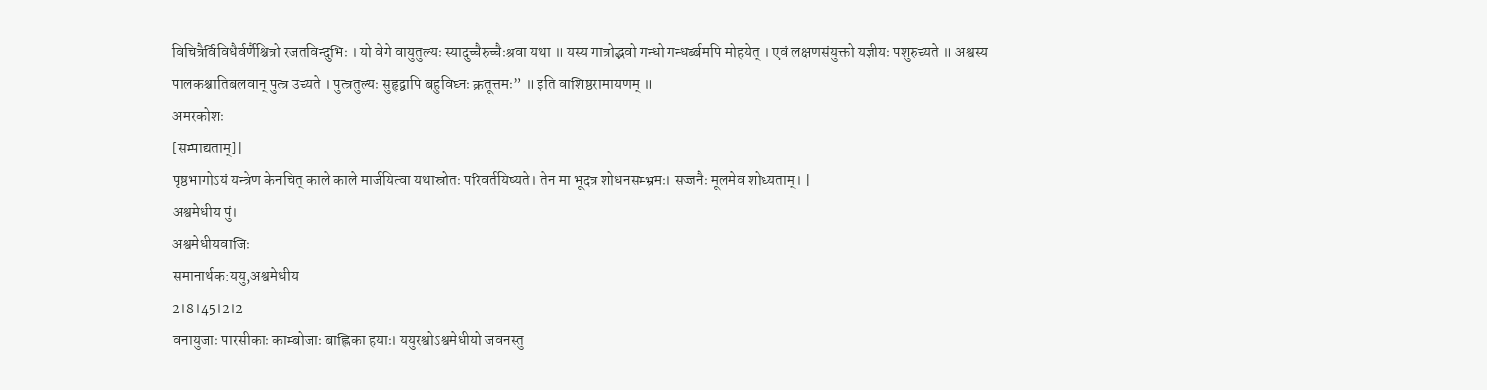विचित्रैर्विविधैर्वर्णैश्चित्रो रजतविन्दुभिः । यो वेगे वायुतुल्यः स्यादुच्चैरुच्चैःश्रवा यथा ॥ यस्य गात्रोद्भवो गन्धो गन्धर्ब्बमपि मोहयेत् । एवं लक्षणसंयुक्तो यज्ञीयः पशुरुच्यते ॥ अश्वस्य पालकश्चातिबलवान् पुत्त्र उच्यते । पुत्त्रतुल्यः सुहृद्वापि बहुविघ्नः क्रतूत्तमः” ॥ इति वाशिष्ठरामायणम् ॥
अमरकोशः
[सम्पाद्यताम्]|
पृष्ठभागोऽयं यन्त्रेण केनचित् काले काले मार्जयित्वा यथास्रोतः परिवर्तयिष्यते। तेन मा भूदत्र शोधनसम्भ्रमः। सज्जनैः मूलमेव शोध्यताम्। |
अश्वमेधीय पुं।
अश्वमेधीयवाजिः
समानार्थक:ययु,अश्वमेधीय
2।8।45।2।2
वनायुजाः पारसीकाः काम्बोजाः बाह्लिका हयाः। ययुरश्वोऽश्वमेधीयो जवनस्तु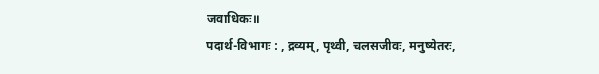जवाधिकः॥
पदार्थ-विभागः : , द्रव्यम्, पृथ्वी, चलसजीवः, मनुष्येतरः,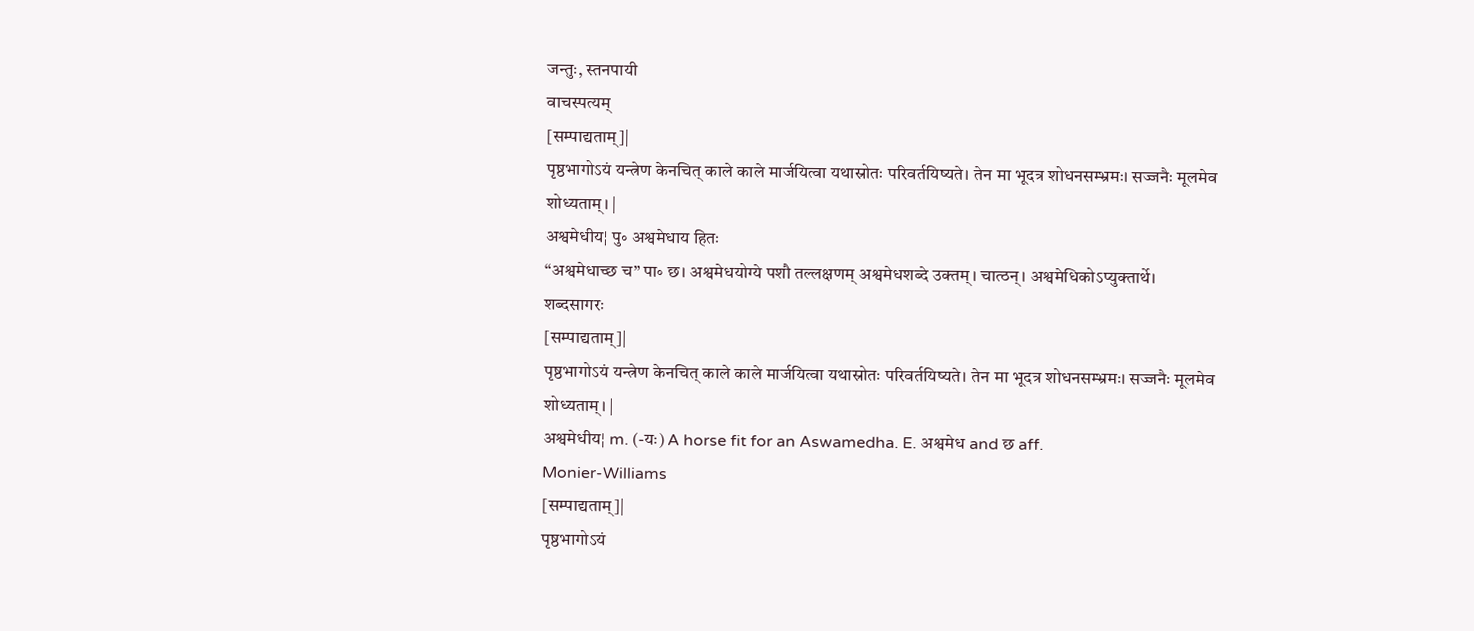जन्तुः, स्तनपायी
वाचस्पत्यम्
[सम्पाद्यताम्]|
पृष्ठभागोऽयं यन्त्रेण केनचित् काले काले मार्जयित्वा यथास्रोतः परिवर्तयिष्यते। तेन मा भूदत्र शोधनसम्भ्रमः। सज्जनैः मूलमेव शोध्यताम्। |
अश्वमेधीय¦ पु॰ अश्वमेधाय हितः
“अश्वमेधाच्छ च” पा॰ छ। अश्वमेधयोग्ये पशौ तल्लक्षणम् अश्वमेधशब्दे उक्तम्। चात्ठन्। अश्वमेधिकोऽप्युक्तार्थे।
शब्दसागरः
[सम्पाद्यताम्]|
पृष्ठभागोऽयं यन्त्रेण केनचित् काले काले मार्जयित्वा यथास्रोतः परिवर्तयिष्यते। तेन मा भूदत्र शोधनसम्भ्रमः। सज्जनैः मूलमेव शोध्यताम्। |
अश्वमेधीय¦ m. (-यः) A horse fit for an Aswamedha. E. अश्वमेध and छ aff.
Monier-Williams
[सम्पाद्यताम्]|
पृष्ठभागोऽयं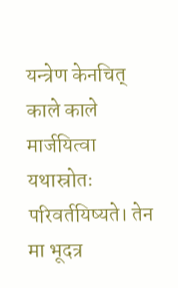यन्त्रेण केनचित् काले काले मार्जयित्वा यथास्रोतः परिवर्तयिष्यते। तेन मा भूदत्र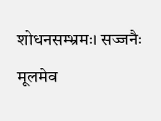शोधनसम्भ्रमः। सज्जनैः मूलमेव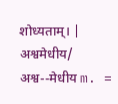शोध्यताम्। |
अश्वमेधीय/ अश्व--मेधीय m. =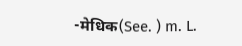-मेधिक(See. ) m. L.